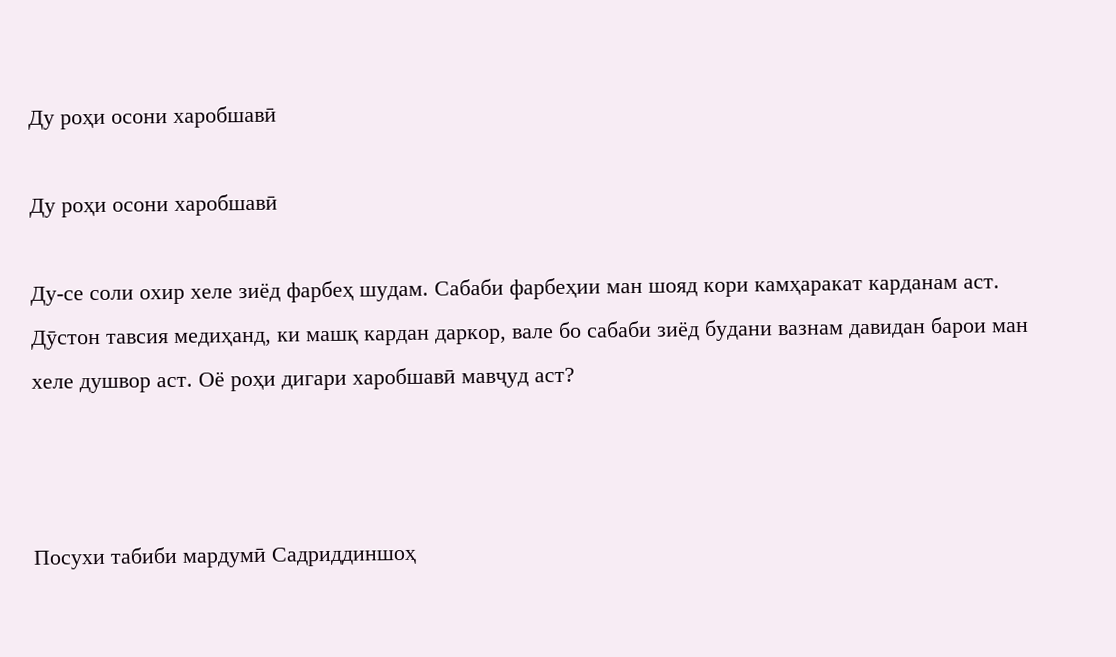Ду роҳи осони харобшавӣ

Ду роҳи осони харобшавӣ

Ду-се соли охир хеле зиёд фарбеҳ шудам. Сабаби фарбеҳии ман шояд кори камҳаракат карданам аст. Дӯстон тавсия медиҳанд, ки машқ кардан даркор, вале бо сабаби зиёд будани вазнам давидан барои ман хеле душвор аст. Оё роҳи дигари харобшавӣ мавҷуд аст?



Посухи табиби мардумӣ Садриддиншоҳ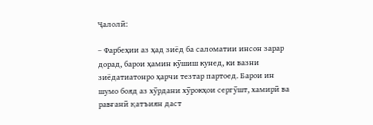Ҷалолӣ:

– Фарбеҳии аз ҳад зиёд ба саломатии инсон зарар дорад, барои ҳамин кӯшиш кунед, ки вазни зиёдатиатонро ҳарчи тезтар партоед. Барои ин шумо бояд аз хӯрдани хӯрокҳои сергӯшт, хамирӣ ва равғанӣ қатъиян даст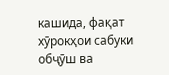кашида, фақат хӯрокҳои сабуки обҷӯш ва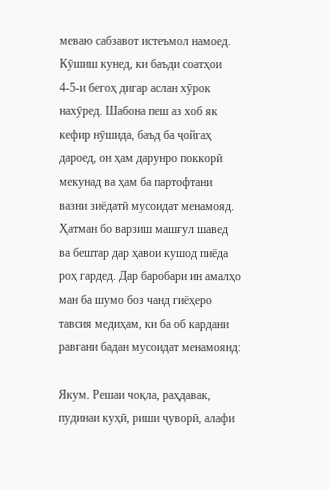меваю сабзавот истеъмол намоед. Кӯшиш кунед, ки баъди соатҳои 4-5-и бегоҳ дигар аслан хӯрок нахӯред. Шабона пеш аз хоб як кефир нӯшида, баъд ба ҷойгаҳ дароед, он ҳам дарунро поккорӣ мекунад ва ҳам ба партофтани вазни зиёдатӣ мусоидат менамояд. Ҳатман бо варзиш машғул шавед ва бештар дар ҳавои кушод пиёда роҳ гардед. Дар баробари ин амалҳо ман ба шумо боз чанд гиёҳеро тавсия медиҳам, ки ба об кардани равғани бадан мусоидат менамоянд:

Якум. Решаи чоқла, раҳдавак, пудинаи куҳӣ, риши ҷуворӣ, алафи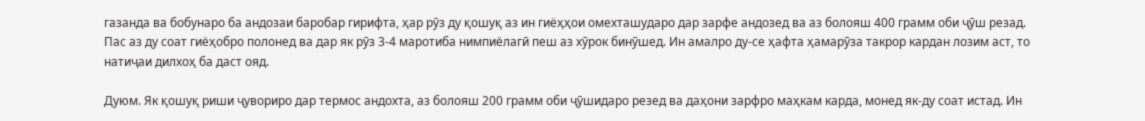газанда ва бобунаро ба андозаи баробар гирифта, ҳар рӯз ду қошуқ аз ин гиёҳҳои омехташударо дар зарфе андозед ва аз болояш 400 грамм оби ҷӯш резад. Пас аз ду соат гиёҳобро полонед ва дар як рӯз 3-4 маротиба нимпиёлагӣ пеш аз хӯрок бинӯшед. Ин амалро ду-се ҳафта ҳамарӯза такрор кардан лозим аст, то натиҷаи дилхоҳ ба даст ояд.

Дуюм. Як қошуқ риши ҷувориро дар термос андохта, аз болояш 200 грамм оби ҷӯшидаро резед ва даҳони зарфро маҳкам карда, монед як-ду соат истад. Ин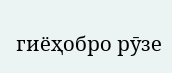гиёҳобро рӯзе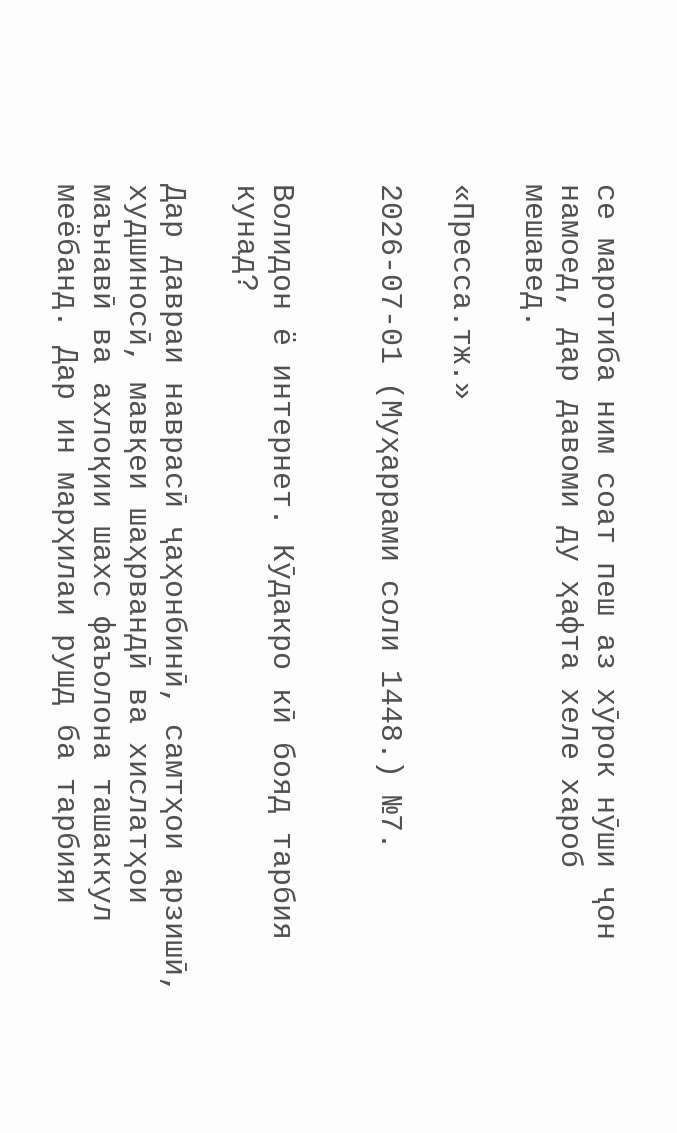се маротиба ним соат пеш аз хӯрок нӯши ҷон намоед, дар давоми ду ҳафта хеле хароб мешавед.

«Пресса.тж.»

2026-07-01 (Муҳаррами соли 1448.) №7.


Волидон ё интернет. Кӯдакро кӣ бояд тарбия кунад?

Дар давраи наврасӣ ҷаҳонбинӣ, самтҳои арзишӣ, худшиносӣ, мавқеи шаҳрвандӣ ва хислатҳои маънавӣ ва ахлоқии шахс фаъолона ташаккул меёбанд. Дар ин марҳилаи рушд ба тарбияи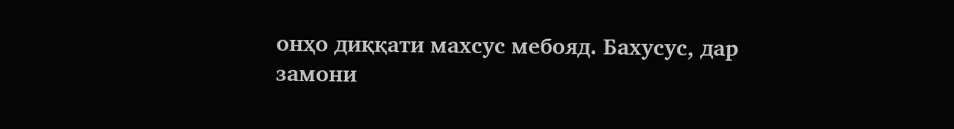онҳо диққати махсус мебояд. Бахусус, дар замони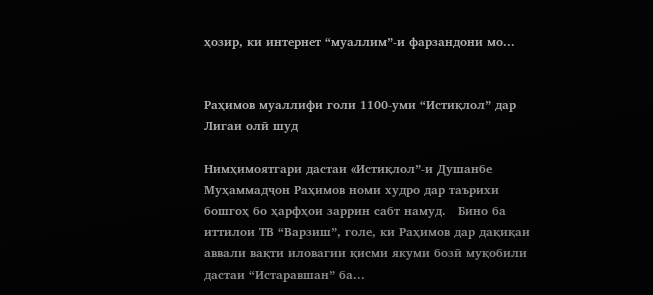ҳозир, ки интернет “муаллим”-и фарзандони мо...


Раҳимов муаллифи голи 1100-уми “Истиқлол” дар Лигаи олӣ шуд

Нимҳимоятгари дастаи «Истиқлол”-и Душанбе Муҳаммадҷон Раҳимов номи худро дар таърихи бошгоҳ бо ҳарфҳои заррин сабт намуд.   Бино ба иттилои ТВ “Варзиш”, голе, ки Раҳимов дар дақиқаи аввали вақти иловагии қисми якуми бозӣ муқобили дастаи “Истаравшан” ба...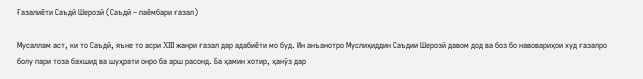Ғазалиёти Саъдӣ Шерозӣ (Саъдӣ – паёмбари ғазал)

Мусаллам аст, ки то Саъдӣ, яъне то асри XIII жанри ғазал дар адабиёти мо буд. Ин анъанотро Муслиҳиддин Саъдии Шерозӣ давом дод ва боз бо навовариҳои худ ғазалро болу пари тоза бахшид ва шуҳрати онро ба арш расонд. Ба ҳамин хотир, ҳанӯз дар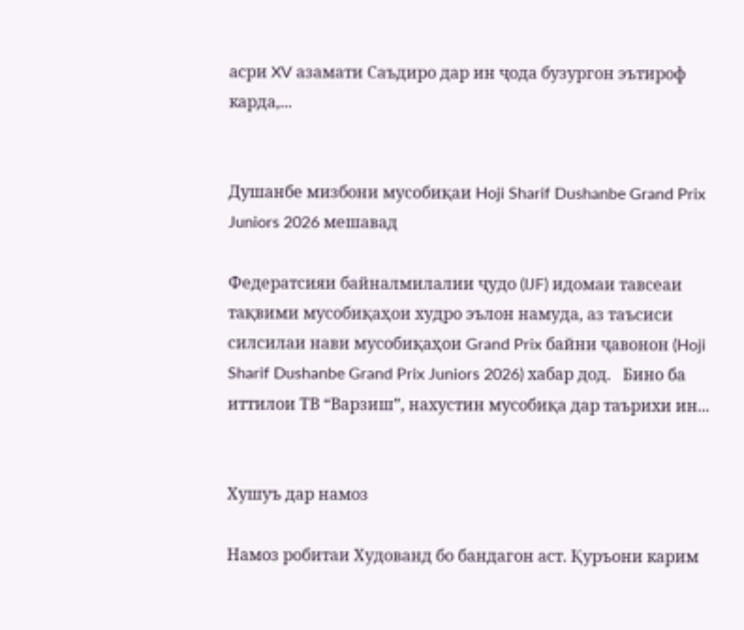асри XV азамати Саъдиро дар ин ҷода бузургон эътироф карда,...


Душанбе мизбони мусобиқаи Hoji Sharif Dushanbe Grand Prix Juniors 2026 мешавад

Федератсияи байналмилалии ҷудо (IJF) идомаи тавсеаи тақвими мусобиқаҳои худро эълон намуда, аз таъсиси силсилаи нави мусобиқаҳои Grand Prix байни ҷавонон (Hoji Sharif Dushanbe Grand Prix Juniors 2026) хабар дод.   Бино ба иттилои ТВ “Варзиш”, нахустин мусобиқа дар таърихи ин...


Хушуъ дар намоз

Намоз робитаи Худованд бо бандагон аст. Қуръони карим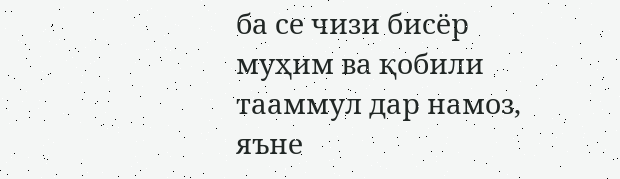ба се чизи бисёр муҳим ва қобили тааммул дар намоз, яъне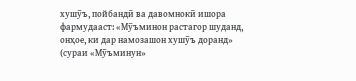хушӯъ, пойбандӣ ва давомнокӣ ишора фармудааст: «Мӯъминон растагор шуданд, онҳое, ки дар намозашон хушӯъ доранд» (сураи «Мӯъминун»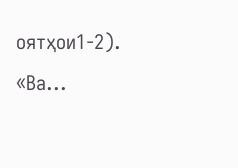оятҳои1-2).   «Ва...